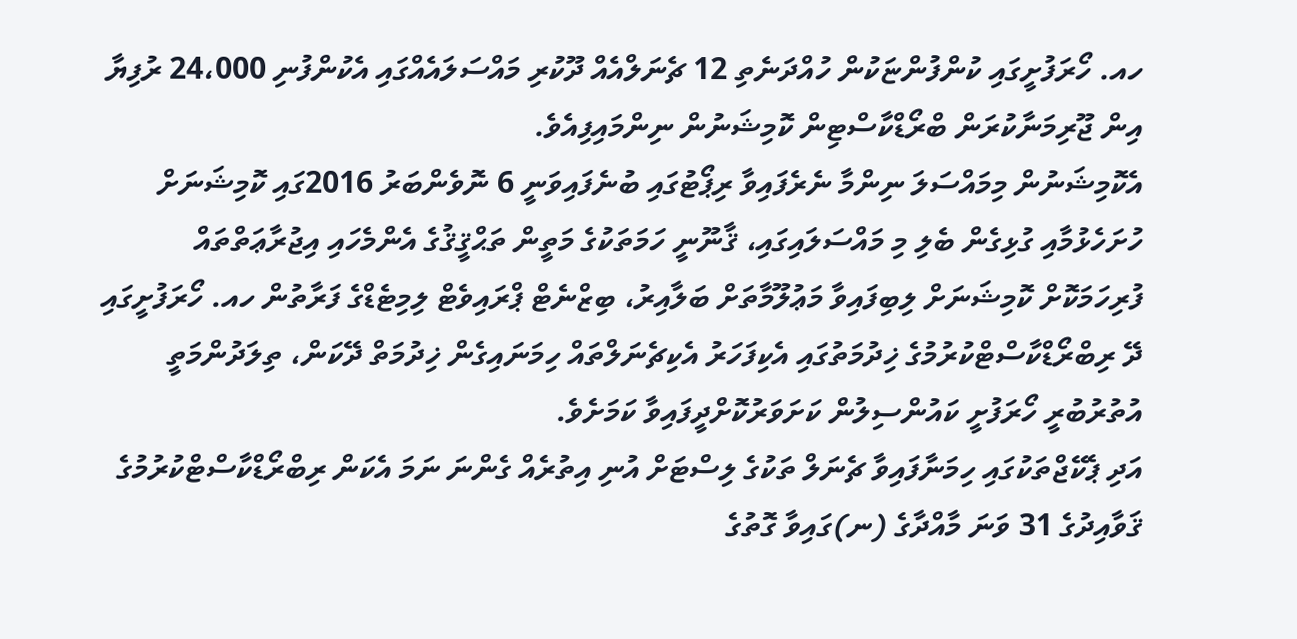ހއ. ހޯރަފުށީގައި ކުންފުންޏަކުން ހުއްދަނެތި 12 ޗެނަލްއެއް ދޫކުރި މައްސަލައެއްގައި އެކުންފުނި 24،000 ރުފިޔާ އިން ޖޫރިމަނާކުރަން ބްރޯޑްކާސްޓިން ކޮމިޝަނުން ނިންމައިފިއެވެ.
އެކޮމިޝަނުން މިމައްސަލަ ނިންމާ ނެރެފައިވާ ރިޕޯޓުގައި ބުނެފައިވަނީ 6 ނޮވެންބަރު 2016ގައި ކޮމިޝަނަށް ހުށަހެޅުމާއި ގުޅިގެން ބެލި މި މައްސަލައިގައި، ޤާނޫނީ ހަމަތަކުގެ މަތީން ތަޙްޤީޤުގެ އެންމެހައި އިޖުރާޢަތްތައް ފުރިހަމަކޮށް ކޮމިޝަނަށް ލިބިފައިވާ މަޢުލޫމާތަށް ބަލާއިރު، ބިޒްނެޓް ޕްރައިވެޓް ލިމިޓެޑްގެ ފަރާތުން ހއ. ހޯރަފުށީގައި ދޭ ރިބްރޯޑްކާސްޓްކުރުމުގެ ޚިދުމަތުގައި އެކިފަހަރު އެކިޗެނަލްތައް ހިމަނައިގެން ޚިދުމަތް ދޭކަން، ތިލަދުންމަތީ އުތުރުބުރީ ހޯރަފުށީ ކައުންސިލުން ކަށަވަރުކޮށްދީފައިވާ ކަމަށެވެ.
އަދި ޕެކޭޖްތަކުގައި ހިމަނާފައިވާ ޗެނަލް ތަކުގެ ލިސްޓަށް އުނި އިތުރެއް ގެންނަ ނަމަ އެކަން ރިބްރޯޑްކާސްޓްކުރުމުގެ ޤަވާއިދުގެ 31 ވަނަ މާއްދާގެ (ނ)ގައިވާ ގޮތުގެ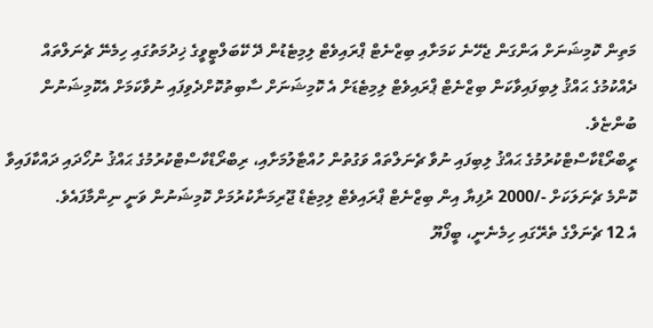މަތިން ކޮމިޝަނަށް އަންގަން ޖެހޭނެ ކަމަށާއި ބިޒްނެޓް ޕްރައިވެޓް ލިމިޓެޑުން ދޭ ކޭބަލްޓީވީގެ ޚިދުމަތުގައި ހިމެނޭ ޗެނަލްތައް ދެއްކުމުގެ ޙައްޤު ލިބިފައިވާކަން ބިޒްނެޓް ޕްރައިވެޓް ލިމިޓެޑަށް އެ ކޮމިޝަނަށް ސާބިތުކޮށްދެވިފައި ނުވާކަމަށް އެކޮމިޝަނުން ބުންޏެވެ.
ރީބްރޯޑްކާސްޓްކުރުމުގެ ޙައްޤު ލިބިފައި ނުވާ ޗެނަލްތައް ވަގުތުން ހުއްޓާލުމަށާއި، ރިބްރޯޑްކާސްޓްކުރުމުގެ ޙައްޤު ނުހޯދައި ދައްކާފައިވާ ކޮންމެ ޗެނަލަކަށް -/2000 ރުފިޔާ އިން ބިޒްނެޓް ޕްރައިވެޓް ލިމިޓެޑް ޖޫރިމަނާކުރުމަށް ކޮމިޝަނުން ވަނީ ނިންމާފައެވެ.
އެ 12 ޗެނަލްގެ ތެރޭގައި ހިމެނެނީ، ބީފޯޔޫ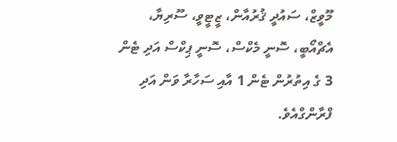މޫވީޒް، ސައުދީ ޤުރުއާން، ޒީޓީވީ، ސޫރިޔާ، އެޗްއޯބީ، ސޮނީ މެކްސް، ސޮނީ ޕިކްސް އަދި ޓެން 3 ގެ އިތުރުން ޓެން 1 އާއި ސަހާރާ ވަން އަދި ފްރާންގްއެވެ.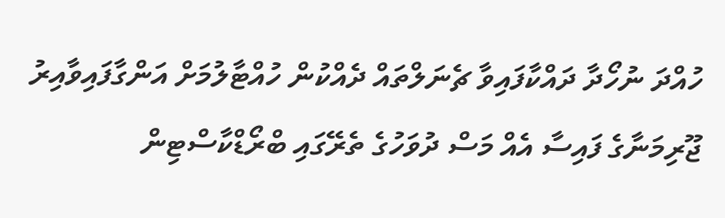ހުއްދަ ނުހޯދާ ދައްކާފައިވާ ޗެނަލްތައް ދެއްކުން ހުއްޓާލުމަށް އަންގާފައިވާއިރު ޖޫރިމަނާގެ ފައިސާ އެއް މަސް ދުވަހުގެ ތެރޭގައި ބްރޯޑްކާސްޓިން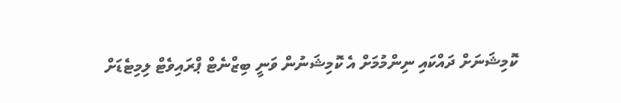ކޮމިޝަނަށް ދައްކައި ނިންމުމަށް އެ ކޮމިޝަނުން ވަނީ ބިޒްނެޓް ޕްރައިވެޓް ލިމިޓެޑަށް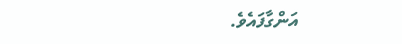އަންގާފައެވެ.